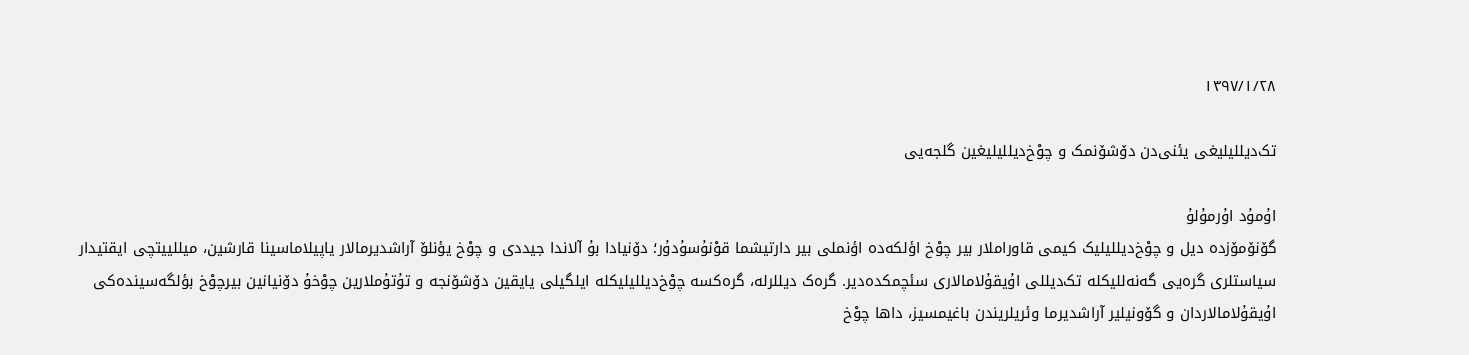۱۳۹۷/۱/۲۸

تک‌دیللیلیغی یئنی‌دن دۆشۆنمک و چوْخ‌دیللیلیغین گلجه‌یی

اۇمۇد اۇرمۇلۇ
گۆنۆمۆزده دیل و چوْخ‌دیللیلیک کیمی قاوراملار بیر چوْخ اؤلکه‌ده اؤنملی بیر دارتیشما قوْنۇسۇدۇر؛ دۆنیادا بۇ آلاندا جیددی و چوْخ یؤنلۆ آراشدیرمالار یاپیلاماسینا قارشین، میللییتچی ایقتیدار سیاستلری گره‌یی گه‌نه‌للیکله تک‌دیللی اۇیقۇلامالاری سئچمکده‌دیر. گره‌ک دیللرله، گره‌کسه چوْخ‌دیللیلیکله ایلگیلی یایقین دۆشۆنجه و تۇتۇملارین چوْخۇ دۆنیانین بیرچوْخ بؤلگه‌سینده‌کی اۇیقۇلامالاردان و گۆونیلیر آراشدیرما وئریلریندن باغیمسیز، داها چوْخ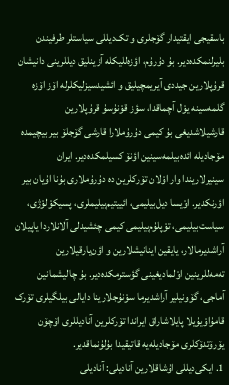باسقیجی ایقتیدار گۆجلری و تک‌دیللی سیاستلر طرفیندن بلیرلنمکده‌دیر. بۇ دۇرۇم، اؤزه‌للیکله آزینلیق دیللرینی دانیشان قرۇپلارین جیددی آیریمچیلیق و ائشیدسیزلیکلرله اۆز اۆزه گلمه‌سینه یوْل آچماقدا، سؤز قوْنۇسۇ قرۇپلارین قارشیلاشدیغی بۇ کیمی دۇرۇملارا قارشی گۆجلۆ بیر بیچیمده مۆجادیله ائده‌بیلمه‌سینین اؤنۆ کسیلمکده‌دیر. ایران سینیرلاریندا وار اوْلان تۆرکلرین ده دۇرۇملاری بۇنا اۇیان بیر اؤرنکدیر. اوْیسا دیل‌بیلیمی، ائییتیم‌بیلیملری، پسیکوْلوْژی، سیاست‌بیلیمی، توْپلۇم‌بیلیمی کیمی چئشیدلی آلانلاردا یاپیلان آراشدیرمالار، یایقین اینانیشلارین و اؤن‌یارقیلارین ته‌مه‌للرینین اوْلمادیغینی گؤسترمکده‌دیر. بۇ چالیشمانین آماجی، گۆونیلیر آراشدیرما سوْنۇجلارینا دایالی بیلگیلری تۆرک قامۇاوْیۇیلا پایلاشاراق ایراندا تۆرکلرین آنادیللری اۆچۆن یۆرۆتدۆکلری مۆجادیله‌یه قاتیقیدا بۇلۇنماقدیر.
1. ایکی‌دیللی اۇشاقلارین آنادیلی: آنادیلی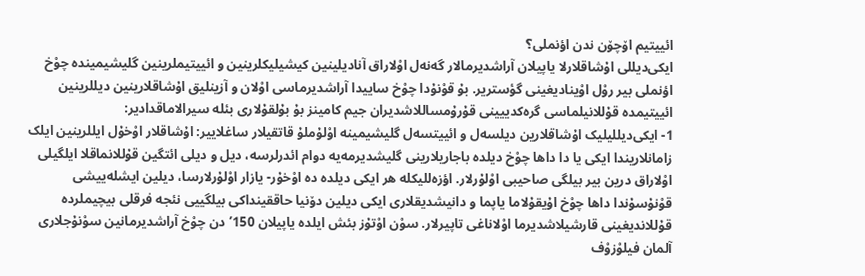ائییتیم اۆچۆن ندن اؤنملی؟
ایکی‌دیللی اۇشاقلارلا یاپیلان آراشدیرمالار گه‌نه‌ل اوْلاراق آنادیلینین کیشیلیکلرینین و ائییتیملرینین گلیشیمینده چوْخ اؤنملی بیر روْل اوْینادیغینی گؤستریر. بۇ قوْنۇدا چوْخ ساییدا آراشدیرماسی اوْلان و آزینلیق اۇشاقلارینین دیللرینین ائییتیمده قۇللانیلماسی گره‌کدییینی قۇرۇمساللاشدیران جیم کامینز بۇ بۇلقۇلاری بئله سیرالاماقدادیر:
1- ایکی‌دیللیلیک اۇشاقلارین دیلسه‌ل و ائییتسه‌ل گلیشیمینه اوْلۇملۇ قاتقیلار ساغلاییر: اۇشاقلار اوْخۇل ایللرینین ایلک زامانلاریندا ایکی یا دا داها چوْخ دیلده باجاریلارینی گلیشدیرمه‌یه دوام ائدرلرسه، دیل و دیلی ائتگین قۇللانماقلا ایلگیلی اوْلاراق درین بیر بیلگی صاحیبی اوْلۇرلار. اؤزه‌للیکله هر ایکی دیلده ده اوْخۇر- یازار اوْلۇرلارسا، دیلین ایشله‌ییشی قوْنۇسۇندا داها چوْخ اۇیقۇلاما یاپما و دانیشدیقلاری ایکی دیلین دۆنیا حاققینداکی بیلگییی نئجه فرقلی بیچیملرده قۇللاندیغینی قارشیلاشدیرما اوْلاناغی تاپیرلار. سوْن اوْتۇز بئش ایلده یاپیلان 150’دن چوْخ آراشدیرمانین سوْنۇجلاری آلمان فیلوْزوْف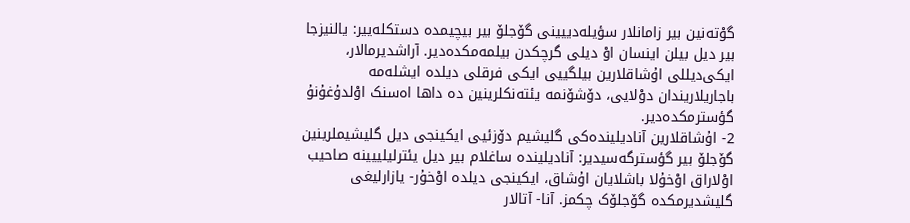گوْته‌نین بیر زامانلار سؤیله‌دییینی گۆجلۆ بیر بیچیمده دستکله‌ییر: یالنیز‌جا بیر دیل بیلن اینسان اوْ دیلی گرچکدن بیلمه‌مکده‌دیر. آراشدیرمالار، ایکی‌دیللی اۇشاقلارین بیلگییی ایکی فرقلی دیلده ایشله‌مه باجاریلاریندان دوْلایی، دۆشۆنمه یئته‌نکلرینین ده داها اه‌سنک اوْلدۇغۇنۇ گؤسترمکده‌دیر.
2- اۇشاقلارین آنادیلینده‌کی گلیشیم دۆزئیی ایکینجی دیل گلیشیملرینین گۆجلۆ بیر گؤسترگه‌سیدیر: آنادیلینده ساغلام بیر دیل یئترلیلییینه صاحیب اوْلاراق اوْخۇلا باشلایان اۇشاق، ایکینجی دیلده اوْخۇر- یازارلیغی گلیشدیرمکده گۆجلۆک چکمز. آنا- آتالار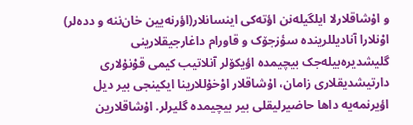و اۇشاقلارلا ایلگیله‌نن اؤته‌کی اینسانلار(اؤرنه‌یین خان‌ننه و دده‌لر) اوْنلارا آنادیللرینده سؤزجۆک و قاورام داغارجیقلارینی گلیشدیره‌بیله‌جک بیچیمده اؤیکۆلر آنلاتیب کیمی قوْنۇلاری دارتیشدیقلاری زامان، اۇشاقلار اوْخۇللارینا ایکینجی بیر دیل اؤیرنمه‌یه داها حاضیرلیقلی بیر بیچیمده گلیرلر. اۇشاقلارین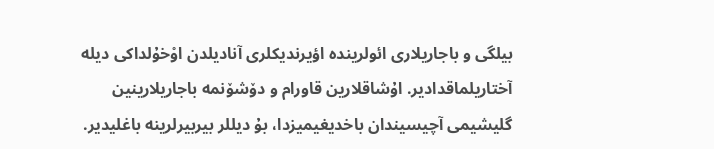بیلگی و باجاریلاری ائولرینده اؤیرندیکلری آنادیلدن اوْخۇلداکی دیله آختاریلماقدادیر. اۇشاقلارین قاورام و دۆشۆنمه باجاریلارینین گلیشیمی آچیسیندان باخدیغیمیزدا، بۇ دیللر بیربیرلرینه باغلیدیر.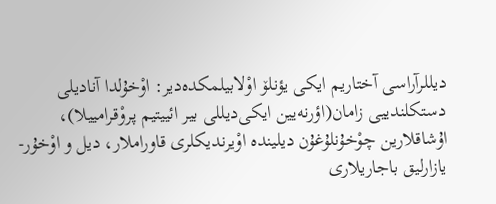دیللرآراسی آختاریم ایکی یؤنلۆ اوْلابیلمکده‌دیر: اوْخۇلدا آنادیلی دستکلندییی زامان(اؤرنه‌یین ایکی‌دیللی بیر ائییتیم پروْقرامییلا)، اۇشاقلارین چوْخۇنلۇغۇن دیلینده اوْیرندیکلری قاوراملار، دیل و اوْخۇر- یازارلیق باجاریلاری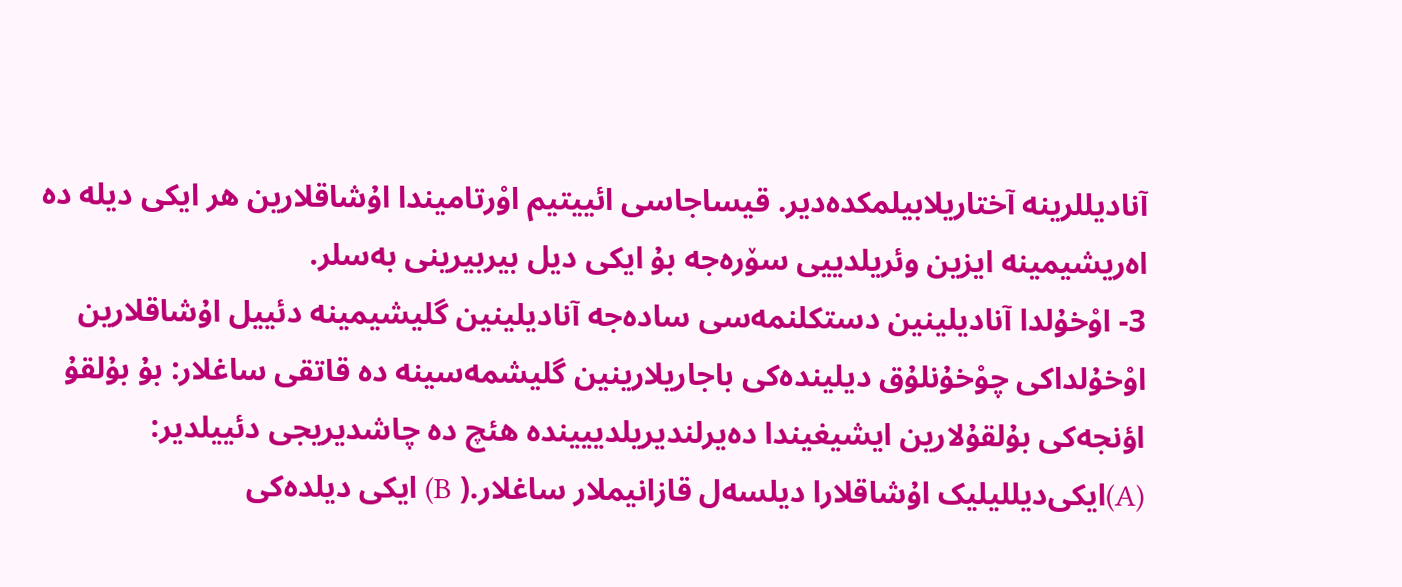آنادیللرینه آختاریلابیلمکده‌دیر. قیساجاسی ائییتیم اوْرتامیندا اۇشاقلارین هر ایکی دیله ده اه‌ریشیمینه ایزین وئریلدییی سۆره‌جه بۇ ایکی دیل بیربیرینی به‌سلر.
3- اوْخۇلدا آنادیلینین دستکلنمه‌سی ساده‌جه آنادیلینین گلیشیمینه دئییل اۇشاقلارین اوْخۇلداکی چوْخۇنلۇق دیلینده‌‌کی باجاریلارینین گلیشمه‌سینه ده قاتقی ساغلار: بۇ بۇلقۇ اؤنجه‌کی بۇلقۇلارین ایشیغیندا ده‌یرلندیریلدییینده هئچ ده چاشدیریجی دئییلدیر: (A)ایکی‌دیللیلیک اۇشاقلارا دیلسه‌ل قازانیملار ساغلار.( B) ایکی دیلده‌کی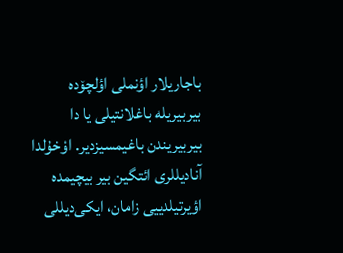باجاریلار اؤنملی اؤلچۆده بیربیریله باغلانتیلی یا دا بیربیریندن باغیمسیزدیر. اوْخۇلدا آنادیللری ائتگین بیر بیچیمده اؤیرتیلدییی زامان، ایکی‌دیللی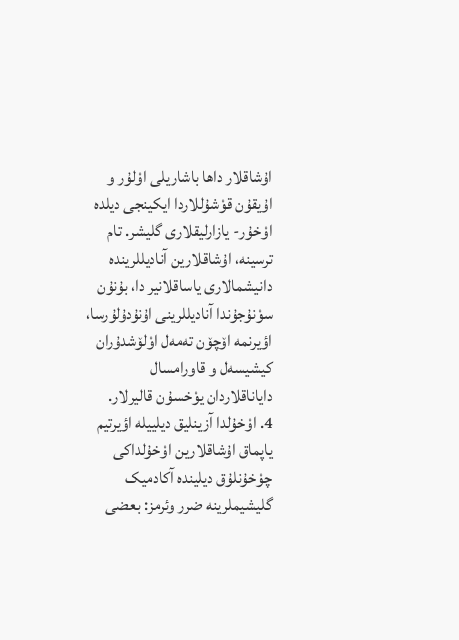اۇشاقلار داها باشاریلی اوْلۇر و اۇیقۇن قوْشۇللاردا ایکینجی دیلده اوْخۇر- یازارلیقلاری گلیشر. تام ترسینه، اۇشاقلارین آنادیللرینده دانیشمالاری یاساقلانیر دا، بۇنۇن سوْنۇجۇندا آنادیللرینی اۇنۇدۇلۇرسا، اؤیرنمه اۆچۆن ته‌مه‌ل اوْلۆشدۇران کیشیسه‌ل و قاورامسال دایاناقلاردان یوْخسۇن قالیرلار.
4. اوْخۇلدا آزینلیق دیلییله اؤیرتیم یاپماق اۇشاقلارین اوْخۇلداکی چوْخۇنلۇق دیلینده آکادمیک گلیشیملرینه ضرر وئرمز: بعضی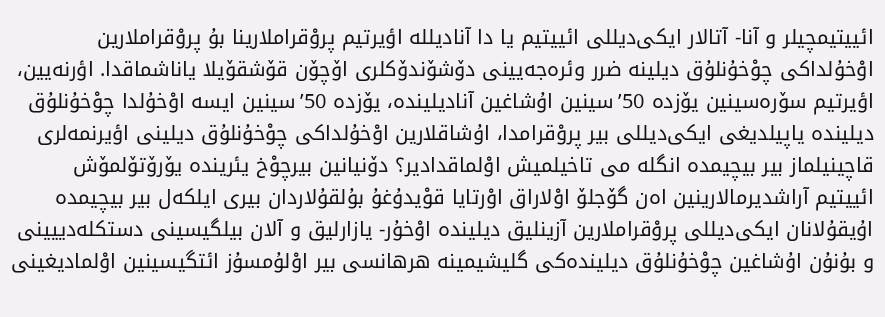ائییتیمچیلر و آنا- آتالار ایکی‌دیللی ائییتیم یا دا آنادیلله اؤیرتیم پروْقراملارینا بۇ پروْقراملارین اوْخۇلداکی چوْخۇنلۇق دیلینه ضرر وئره‌جه‌یینی دۆشۆندۆکلری اۆچۆن قۆشقۆیلا یاناشماقدا. اؤرنه‌یین، اؤیرتیم سۆره‌سینین یۆزده 50’سینین اۇشاغین آنادیلینده، یۆزده 50’سینین ایسه اوْخۇلدا چوْخۇنلۇق دیلینده یاپیلدیغی ایکی‌دیللی بیر پروْقرامدا، اۇشاقلارین اوْخۇلداکی چوْخۇنلۇق دیلینی اؤیرنمه‌لری قاچینیلماز بیر بیچیمده انگله می تاخیلمیش اوْلماقدادیر؟ دۆنیانین بیرچوْخ یئرینده یۆرۆتۆلمۆش ائییتیم آراشدیرمالارینین اه‌ن گۆجلۆ اوْلاراق اوْرتایا قوْیدۇغۇ بۇلقۇلاردان بیری ایلکه‌ل بیر بیچیمده اۇیقۇلانان ایکی‌دیللی پروْقراملارین آزینلیق دیلینده اوْخۇر- یازارلیق و آلان بیلگیسینی دستکله‌دییینی و بۇنۇن اۇشاغین چوْخۇنلۇق دیلینده‌کی گلیشیمینه هرهانسی بیر اوْلۇمسۇز ائتگیسینین اوْلمادیغینی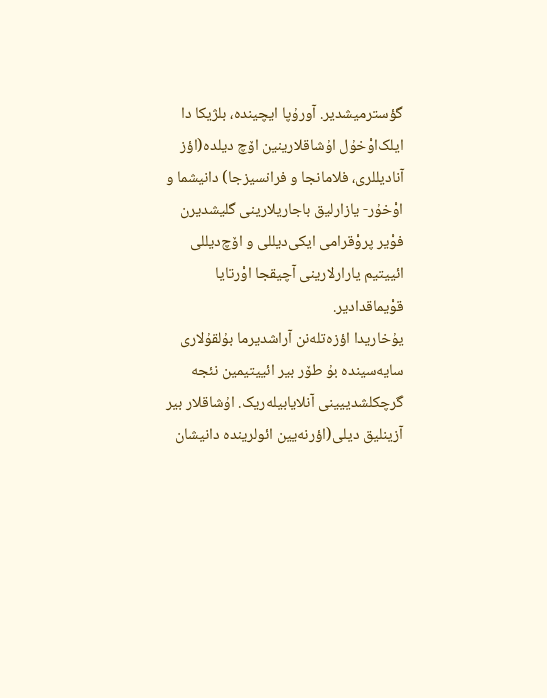گؤسترمیشدیر. آورۇپا ایچینده، بلژیکا دا ایلک‌اوْخۇل اۇشاقلارینین اۆچ دیلده(اؤز آنادیللری، فلامانجا و فرانسیزجا) دانیشما و اوْخۇر- یازارلیق باجاریلارینی گلیشدیرن فوْیر پروْقرامی ایکی‌دیللی و اۆچ‌دیللی ائییتیم یارارلارینی آچیقجا اوْرتایا قوْیماقدادیر.
یۇخاریدا اؤزه‌تله‌نن آراشدیرما بۇلقۇلاری سایه‌سینده بۇ طۆر بیر ائییتیمین نئجه گرچکلشدییینی آنلایابیله‌ریک. اۇشاقلار بیر آزینلیق دیلی(اؤرنه‌یین ائولرینده دانیشان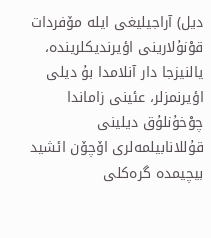دیل) آراجیلیغی ایله مۆفردات قوْنۇلارینی اؤیرندیکلرینده، یالنیزجا دار آنلامدا بۇ دیلی اؤیرنمزلر، عئینی زاماندا چوْخۇنلۇق دیلینی قۇللانابیلمه‌لری اۆچۆن ائشید بیچیمده گره‌کلی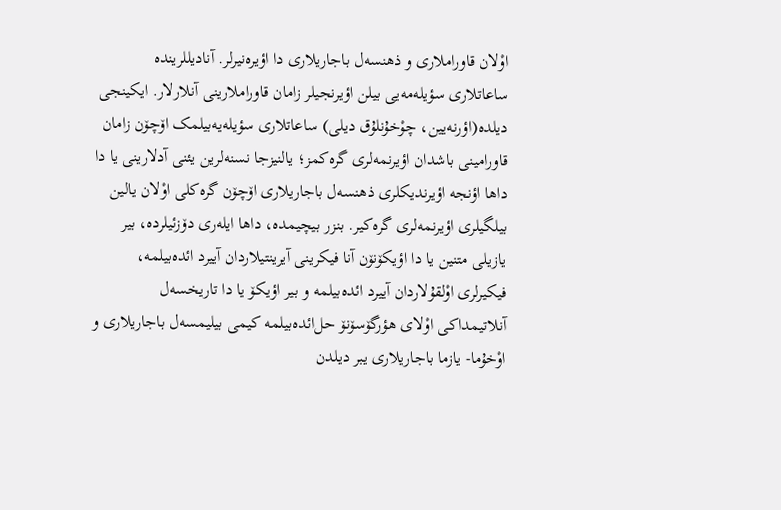اوْلان قاوراملاری و ذهنسه‌ل باجاریلاری دا اؤیره‌نیرلر. آنادیللرینده ساعاتلاری سؤیله‌مه‌یی بیلن اؤیرنجیلر زامان قاوراملارینی آنلارلار. ایکینجی دیلده(اؤرنه‌یین، چوْخۇنلۇق دیلی) ساعاتلاری سؤیله‌یه‌بیلمک اۆچۆن زامان قاورامینی باشدان اؤیرنمه‌لری گره‌کمز؛ یالنیزجا نسنه‌لرین یئنی آدلارینی یا دا داها اؤنجه اؤیرندیکلری ذهنسه‌ل باجاریلاری اۆچۆن گره‌کلی اوْلان یالین بیلگیلری اؤیرنمه‌لری گره‌کیر. بنزر بیچیمده، داها ایله‌ری دۆزئیلرده، بیر یازیلی متنین یا دا اؤیکۆنۆن آنا فیکرینی آیرینتیلاردان آییرد ائده‌بیلمه، فیکیرلری اوْلقۇلاردان آییرد ائده‌بیلمه و بیر اؤیکۆ یا دا تاریخسه‌ل آنلاتیمداکی اوْلای هؤرگۆسۆنۆ حل‌ائده‌بیلمه کیمی بیلیمسه‌ل باجاریلاری و اوْخۇما- یازما باجاریلاری یبر دیلدن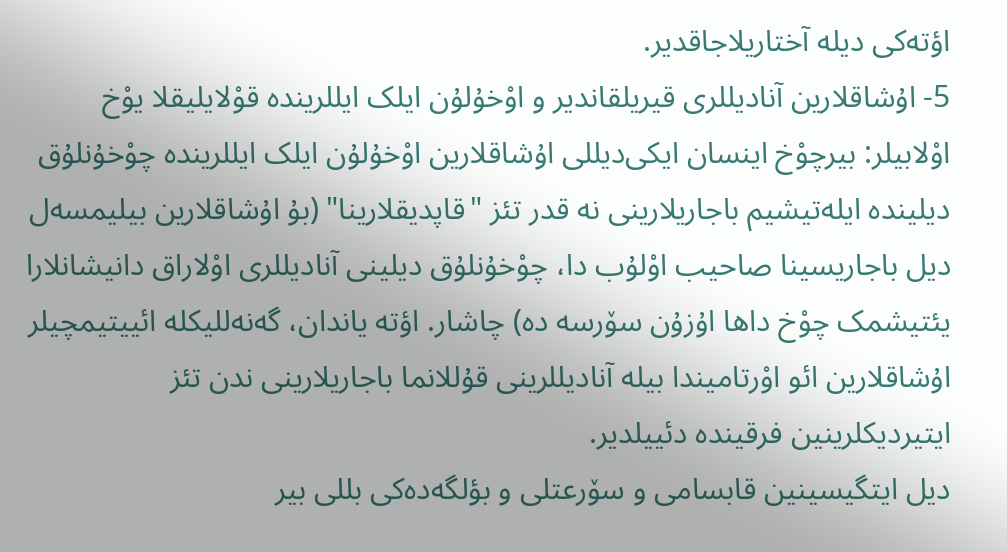اؤته‌کی دیله آختاریلاجاقدیر.
5- اۇشاقلارین آنادیللری قیریلقاندیر و اوْخۇلۇن ایلک ایللرینده قوْلایلیقلا یوْخ اوْلابیلر: بیرچوْخ اینسان ایکی‌دیللی اۇشاقلارین اوْخۇلۇن ایلک ایللرینده چوْخۇنلۇق دیلینده ایله‌تیشیم باجاریلارینی نه قدر تئز "قاپدیقلارینا" (بۇ اۇشاقلارین بیلیمسه‌ل دیل باجاریسینا صاحیب اوْلۇب دا، چوْخۇنلۇق دیلینی آنادیللری اوْلاراق دانیشانلارا یئتیشمک چوْخ داها اۇزۇن سۆرسه ده) چاشار. اؤته یاندان، گه‌نه‌للیکله ائییتیمچیلر اۇشاقلارین ائو اوْرتامیندا بیله آنادیللرینی قۇللانما باجاریلارینی ندن تئز ایتیردیکلرینین فرقینده دئییلدیر.
دیل ایتگیسینین قابسامی و سۆرعتلی و بؤلگه‌ده‌کی بللی بیر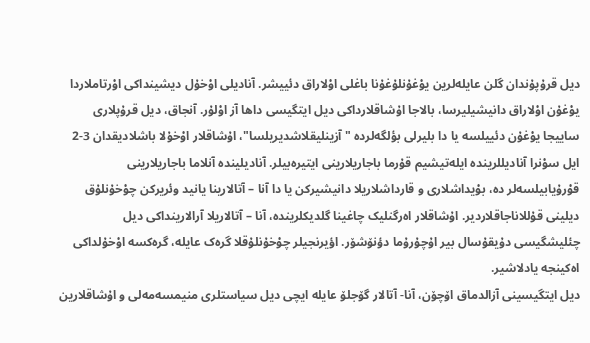دیل قرۇپۇندان گلن عایله‌لرین یوْغۇنلۇغۇنا باغلی اوْلاراق دئییشر. آنادیلی اوْخۇل دیشینداکی اوْرتاملاردا یوْغۇن اوْلاراق دانیشیلیرسا، بالاجا اۇشاقلارداکی دیل ایتگیسی داها آز اوْلۇر. آنجاق، دیل قرۇپلاری ساییجا یوْغۇن دئییلسه یا دا بلیرلی بؤلگه‌لرده "آزینلیقلاشدیریلسا"، اۇشاقلار اوْخۇلا باشلادیقدان 3-2 ایل سوْنرا آنادیللرینده ایله‌تیشیم قۇرما باجاریلارینی ایتیره‌بیلر. آنادیلینده آنلاما باجاریلارینی قوْرۇیابیلسه‌لر ده، بوْیداشلاری و قارداشلاریلا دانیشیرکن یا دا آنا – آتالارینا یانید وئریرکن چوْخۇنلۇق دیلینی قۇللاناجاقلاردیر. اۇشاقلار اه‌رگنلیک چاغینا گلدیکلرینده، آنا – آتالاریلا آرالارینداکی دیل چئلیشگیسی دۇیقۇسال بیر اۇچۇرۇما دؤنۆشۆر. اؤیرنجیلر چوْخۇنلۇقلا گره‌ک عایله، گره‌کسه اوْخۇلداکی اه‌کینجه یادلاشیر.
دیل ایتگیسینی آزالدماق اۆچۆن، آنا- آتالار گۆجلۆ عایله ایچی دیل سیاستلری منیمسه‌مه‌لی و اۇشاقلارین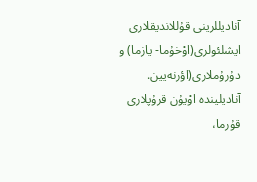آنادیللرینی قۇللاندیقلاری ایشلئولری(اوْخۇما- یازما) و دۇرۇملاری(اؤرنه‌یین. آنادیلینده اوْیۇن قرۇپلاری قۇرما،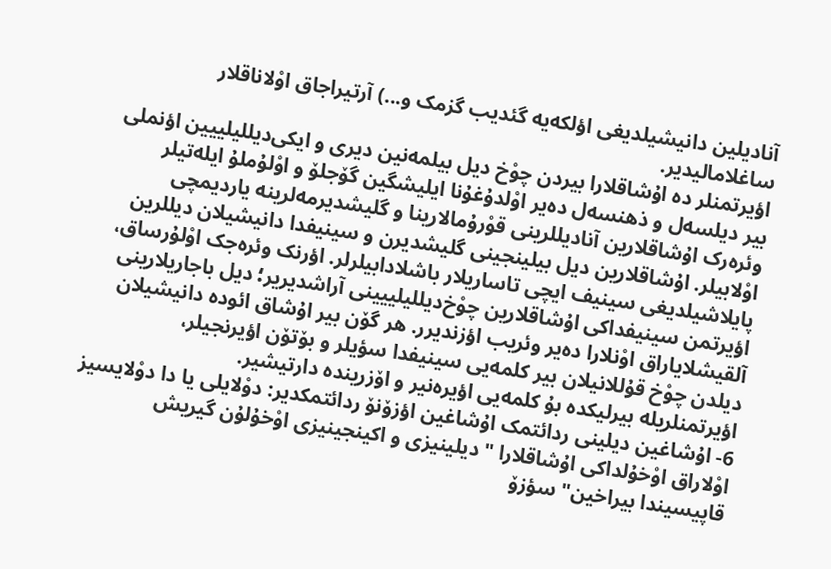آنادیلین دانیشیلدیغی اؤلکه‌یه گئدیب گزمک و...) آرتیراجاق اوْلاناقلار ساغلامالیدیر.
اؤیرتمنلر ده اۇشاقلارا بیردن چوْخ دیل بیلمه‌نین دیری و ایکی‌دیللیلییین اؤنملی بیر دیلسه‌ل و ذهنسه‌ل ده‌یر اوْلدۇغۇنا ایلیشگین گۆجلۆ و اوْلۇملۇ ایله‌تیلر وئره‌رک اۇشاقلارین آنادیللرینی قوْرۇمالارینا و گلیشدیرمه‌لرینه یاردیمچی اوْلابیلر. اۇشاقلارین دیل بیلینجینی گلیشدیرن و سینیفدا دانیشیلان دیللرین پایلاشیلدیغی سینیف ایچی تاساریلار باشلادابیلرلر. اؤرنک وئره‌جک اوْلۇرساق، اؤیرتمن سینیفداکی اۇشاقلارین چوْخ‌دیللیلییینی آراشدیریر؛ دیل باجاریلارینی آلقیشلایاراق اوْنلارا ده‌یر وئریب اؤزندیرر. هر گۆن بیر اۇشاق ائوده دانیشیلان دیلدن چوْخ قۇللانیلان بیر کلمه‌یی سینیفدا سؤیلر و بۆتۆن اؤیرنجیلر، اؤیرتمنلریله بیرلیکده بۇ کلمه‌یی اؤیره‌نیر و اۆزرینده دارتیشیر.
6- اۇشاغین دیلینی ردائتمک اۇشاغین اؤزۆنۆ ردائتمکدیر: دوْلایلی یا دا دوْلایسیز اوْلاراق اوْخۇلداکی اۇشاقلارا "دیلینیزی و اکینجینیزی اوْخۇلۇن گیریش قاپیسیندا بیراخین" سؤزۆ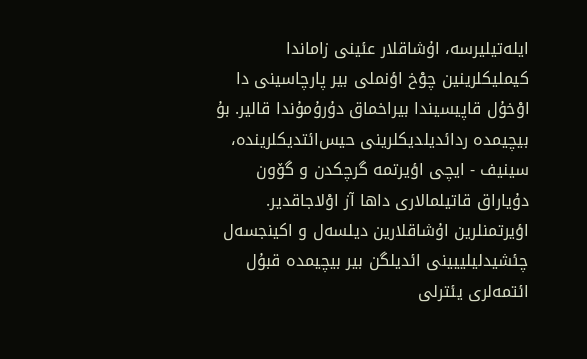ایله‌تیلیرسه، اۇشاقلار عئینی زاماندا کیملیکلرینین چوْخ اؤنملی بیر پارچاسینی دا اوْخۇل قاپیسیندا بیراخماق دۇرۇمۇندا قالیر. بۇ بیچیمده ردائدیلدیکلرینی حیس‌ائتدیکلرینده، سینیف - ایچی اؤیرتمه گرچکدن و گۆون دۇیاراق قاتیلمالاری داها آز اوْلاجاقدیر. اؤیرتمنلرین اۇشاقلارین دیلسه‌ل و اکینجسه‌ل چئشیدلیلییینی ائدیلگن بیر بیچیمده قبۇل ائتمه‌لری یئترلی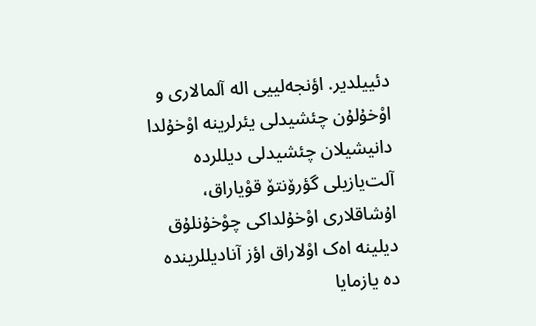دئییلدیر. اؤنجه‌لییی اله آلمالاری و اوْخۇلۇن چئشیدلی یئرلرینه اوْخۇلدا دانیشیلان چئشیدلی دیللرده آلت‌یازیلی گؤرۆنتۆ قوْیاراق، اۇشاقلاری اوْخۇلداکی چوْخۇنلۇق دیلینه اه‌ک اوْلاراق اؤز آنادیللرینده ده یازمایا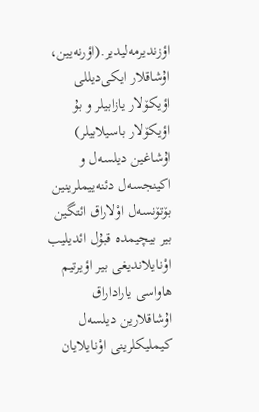اؤزندیرمه‌لیدیر.(اؤرنه‌یین، اۇشاقلار ایکی‌دیللی اؤیکۆلار یازابیلر و بۇ اؤیکۆلار باسیلابیلر) اۇشاغین دیلسه‌ل و اکینجسه‌ل دئنه‌ییملرینین بۆتۆنسه‌ل اوْلاراق ائتگین بیر بیچیمده قبۇل ائدیلیب اوْنایلاندیغی بیر اؤیرتیم هاواسی یاراداراق اۇشاقلارین دیلسه‌ل کیملیکلرینی اوْنایلایان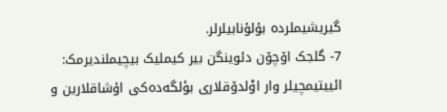گیریشیملرده بۇلۇنابیلرلر.
7- گلجک اۆچۆن دئوینگن بیر کیملیک بیچیملندیرمک: ائییتیمچیلر وار اوْلدۆقلاری بؤلگه‌ده‌کی اۇشاقلارین و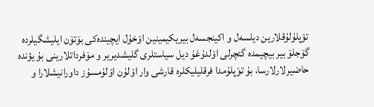توْپلۇلۇقلارین دیلسه‌ل و اکینجسه‌ل بیریکیمینین اوْخۇل ایچینده‌کی بۆتۆن ایلیشگیلرده گۆجلۆ بیر بیچیمده گئچرلی اوْلدۇغۇ دیل سیاستلری گلیشدیریر و مۆفرداتلارینی بۇ یؤنده حاضیرلارلارسا، بۇ توْپلۇمدا فرقلیلیکلره قارشی وار اوْلۇن اوْلۇمسۇز داورانیشلارا و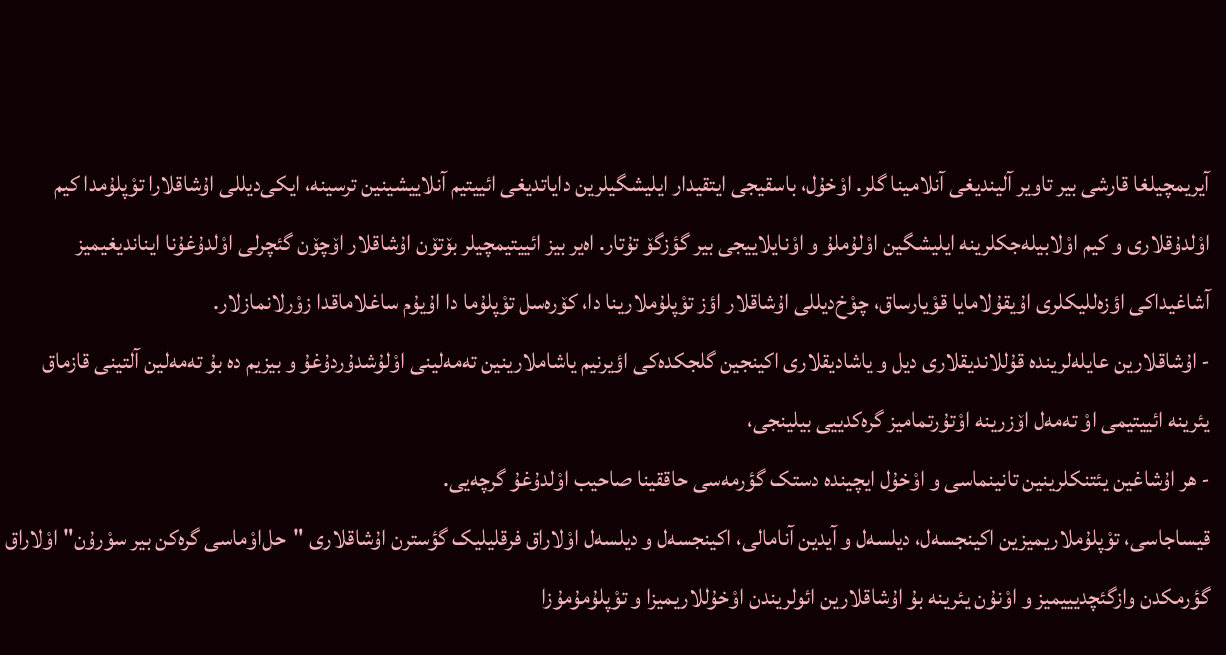آیریمچیلغا قارشی بیر تاویر آلیندیغی آنلامینا گلر. اوْخۇل، باسقیجی ایتقیدار ایلیشگیلرین دایاتدیغی ائییتیم آنلاییشینین ترسینه، ایکی‌دیللی اۇشاقلارا توْپلۇمدا کیم اوْلدۇقلاری و کیم اوْلابیله‌جکلرینه ایلیشگین اوْلۇملۇ و اوْنایلاییجی بیر گؤزگۆ تۇتار. اه‌یر بیز ائییتیمچیلر بۆتۆن اۇشاقلار اۆچۆن گئچرلی اوْلدۇغۇنا ایناندیغیمیز آشاغیداکی اؤزه‌للیکلری اۇیقۇلامایا قوْیارساق، چوْخ‌دیللی اۇشاقلار اؤز توْپلۇملارینا دا، کۆره‌سل توْپلۇما دا اۇیۇم ساغلاماقدا زوْرلانمازلار.
- اۇشاقلارین عایله‌لرینده قۇللاندیقلاری دیل و یاشادیقلاری اکینجین گلجکده‌کی اؤیرنیم یاشاملارینین ته‌مه‌لینی اوْلۇشدۇردۇغۇ و بیزیم ده بۇ ته‌مه‌لین آلتینی قازماق یئرینه ائییتیمی اوْ ته‌مه‌ل اۆزرینه اوْتۇرتمامیز گره‌کدییی بیلینجی،
- هر اۇشاغین یئتنکلرینین تانینماسی و اوْخۇل ایچینده دستک گؤرمه‌سی حاققینا صاحیب اوْلدۇغۇ گرچه‌یی.
قیساجاسی، توْپلۇملاریمیزین اکینجسه‌ل، دیلسه‌ل و آیدین آنامالی، اکینجسه‌ل و دیلسه‌ل اوْلاراق فرقلیلیک گؤسترن اۇشاقلاری "حل‌اوْماسی گره‌کن بیر سوْرۇن" اوْلاراق گؤرمکدن وازگئچدیییمیز و اوْنۇن یئرینه بۇ اۇشاقلارین ائولریندن اوْخۇللاریمیزا و توْپلۇمۇمۇزا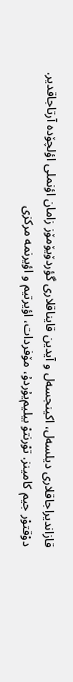قازاندیراجاقلاری دیلسه‌ل، اکینجسه‌ل و آیدین قایناقلاری گؤردۆیۆمۆز زامان اؤنملی اؤلچۆده آرتاجاقدیر.
دوْقتوْر جیم کامینز. توْرنتوْ بیلیم‌یۇردۇ، مۆفردات، اؤیرتیم و اؤیرنمه مرکزی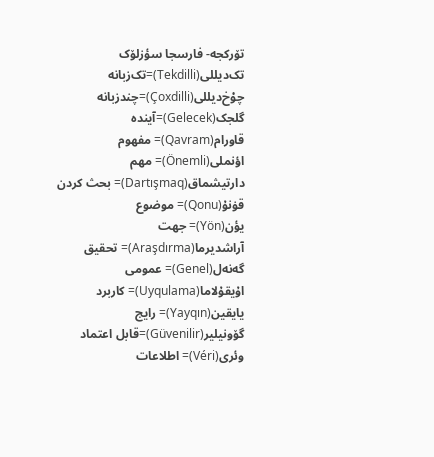تۆرکجه- فارسجا سؤزلۆک
تک‌دیللی(Tekdilli)=تک‌زبانه
چوْخ‌دیللی(Çoxdilli)=چندزبانه
گلجک(Gelecek)=آینده
قاورام(Qavram)= مفهوم
اؤنملی(Önemli)= مهم
دارتیشماق(Dartışmaq)= بحث کردن
قۏنۇ(Qonu)= موضوع
یؤن(Yön)= جهت
آراشدیرما(Araşdırma)= تحقیق
گه‌نه‌ل(Genel)= عمومی
اۇیقۇلاما(Uyqulama)= کاربرد
یایقین(Yayqın)= رایج
گۆونیلیر(Güvenilir)=قابل اعتماد
وئری(Véri)= اطلاعات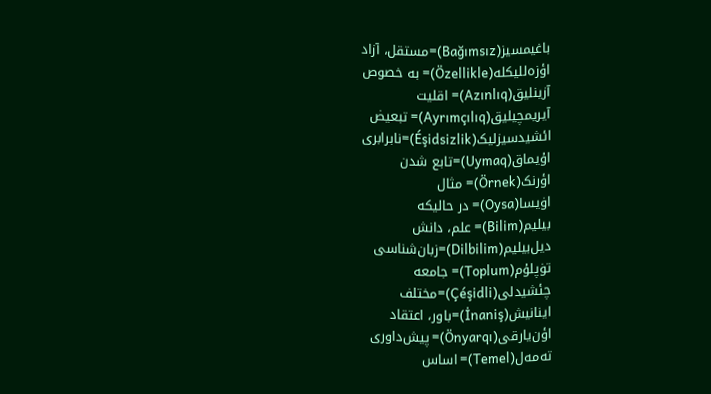باغیمسیز(Bağımsız)=مستقل، آزاد
اؤزه‌للیکله(Özellikle)= به خصوص
آزینلیق(Azınlıq)= اقلیت
آیریمچیلیق(Ayrımçılıq)= تبعیض
ائشیدسیزلیک(Éşidsizlik)=نابرابری
اۇیماق(Uymaq)=تابع شدن
اؤرنک(Örnek)= مثال
اۏیسا(Oysa)= در حالیکه
بیلیم(Bilim)= علم، دانش
دیل‌بیلیم(Dilbilim)=زبان‌شناسی
تۏپلۇم‌(Toplum)= جامعه
چئشیدلی(Çéşidli)=مختلف
اینانیش(İnaniş)=باور، اعتقاد
اؤن‌یارقی(Önyarqı)= پیش‌داوری
ته‌مه‌ل(Temel)= اساس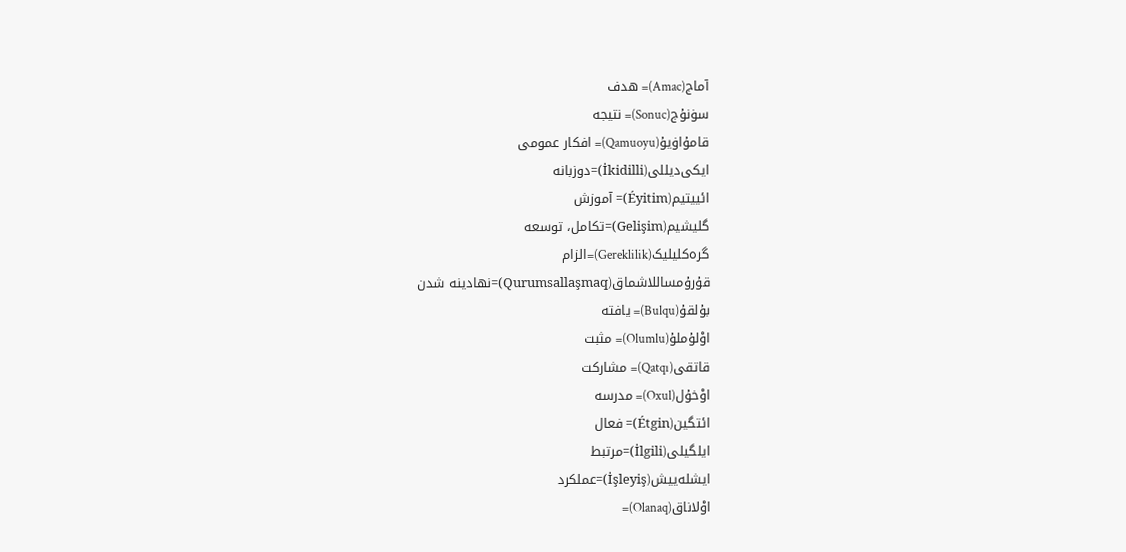آماج(Amac)= هدف
سۏنۇج(Sonuc)= نتیجه
قامۇاۏیۇ(Qamuoyu)= افکار عمومی
ایکی‌دیللی(İkidilli)=دوزبانه
ائییتیم(Éyitim)= آموزش
گلیشیم(Gelişim)=تکامل، توسعه
گره‌کلیلیک(Gereklilik)=الزام
قۇرۇمساللاشماق(Qurumsallaşmaq)=نهادینه شدن
بۇلقۇ(Bulqu)= یافته
اوْلۇملۇ(Olumlu)= مثبت
قاتقی(Qatqı)= مشارکت
اوْخۇل(Oxul)= مدرسه
ائتگین(Étgin)= فعال
ایلگیلی(İlgili)=مرتبط
ایشله‌ییش(İşleyiş)=عملکرد
اوْلاناق(Olanaq)=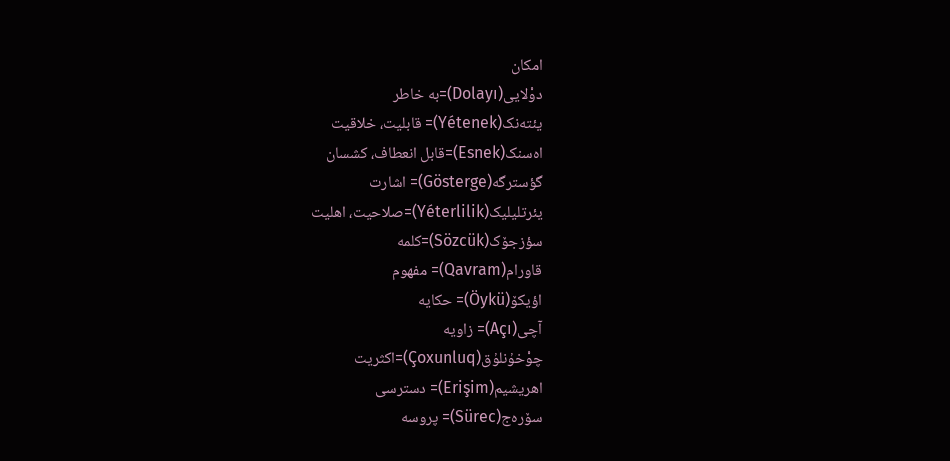امکان
دوْلایی(Dolayı)=به خاطر
یئته‌نک(Yétenek)= قابلیت، خلاقیت
اه‌سنک(Esnek)=قابل انعطاف، کشسان
گؤسترگه(Gösterge)= اشارت
یئرتلیلیک(Yéterlilik)=صلاحیت، اهلیت
سؤزجۆک(Sözcük)=کلمه
قاورام(Qavram)= مفهوم
اؤیکۆ(Öykü)= حکایه
آچی(Açı)= زاویه
چوْخۇنلۇق(Çoxunluq)=اکثریت
اهریشیم(Erişim)= دسترسی
سۆره‌ج(Sürec)= پروسه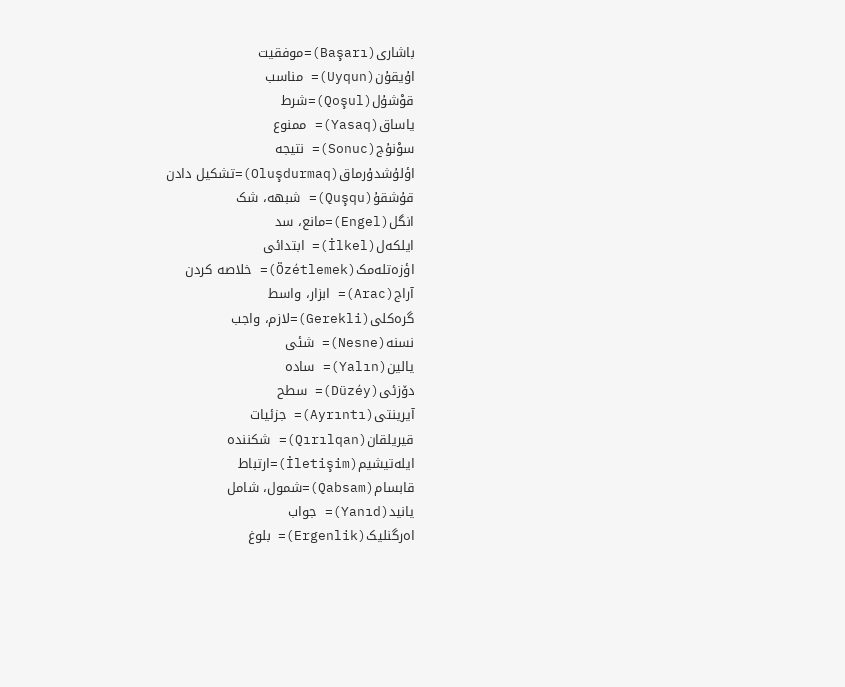باشاری(Başarı)=موفقیت
اۇیقۇن(Uyqun)= مناسب
قوْشۇل(Qoşul)=شرط
یاساق(Yasaq)= ممنوع
سوْنۇج(Sonuc)= نتیجه
اؤلۇشدۇرماق(Oluşdurmaq)=تشکیل دادن
قۇشقۇ(Quşqu)= شبهه، شک
انگل(Engel)=مانع، سد
ایلکه‌ل(İlkel)= ابتدائی
اؤزه‌تله‌مک(Özétlemek)= خلاصه کردن
آراج(Arac)= ابزار، واسط
گره‌کلی(Gerekli)=لازم، واجب
نسنه‌(Nesne)= شئی
یالین(Yalın)= ساده
دۆزئی(Düzéy)= سطح
آیرینتی(Ayrıntı)= جزئیات
قیریلقان(Qırılqan)= شکننده
ایله‌تیشیم(İletişim)=ارتباط
قابسام(Qabsam)=شمول، شامل
یانید(Yanıd)= جواب
اه‌رگنلیک(Ergenlik)= بلوغ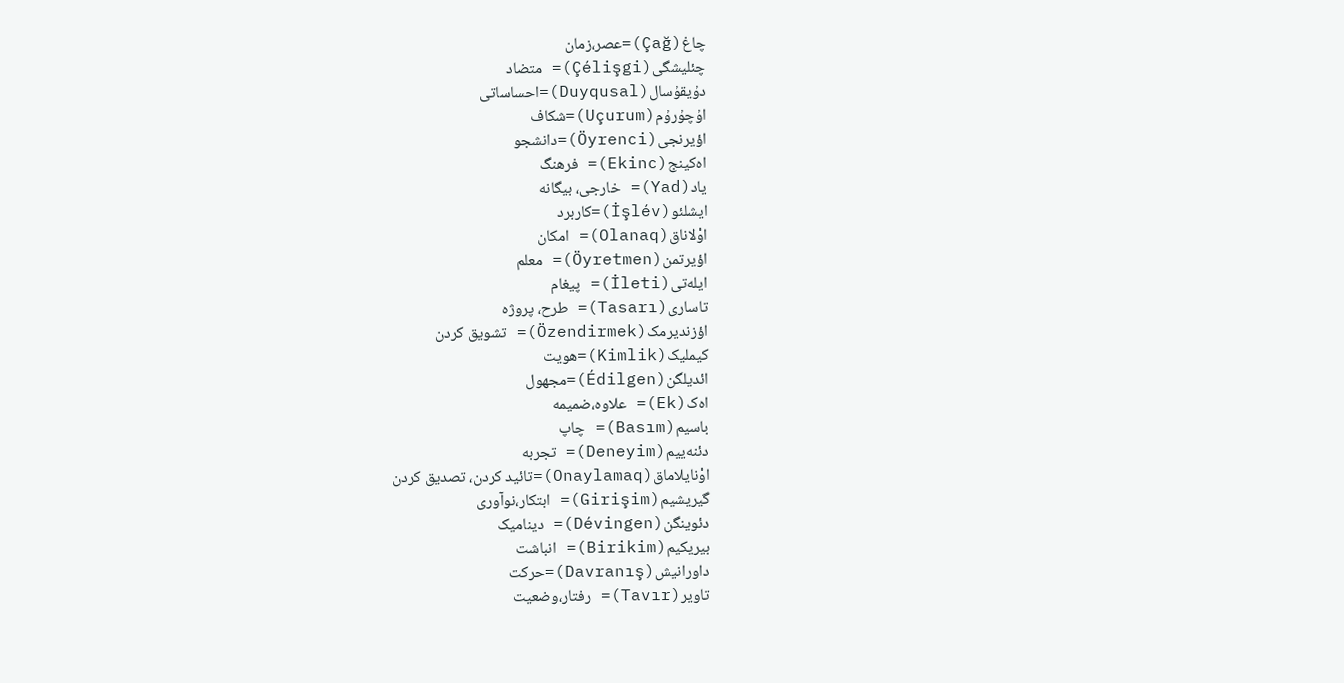چاغ(Çağ)=عصر،زمان
چئلیشگی(Çélişgi)= متضاد
دۇیقۇسال(Duyqusal)=احساساتی
اۇچۇرۇم(Uçurum)=شکاف
اؤیرنجی(Öyrenci)=دانشجو
اه‌کینج(Ekinc)= فرهنگ
یاد(Yad)= خارجی، بیگانه
ایشلئو(İşlév)=کاربرد
اوْلاناق(Olanaq)= امکان
اؤیرتمن(Öyretmen)= معلم
ایله‌تی(İleti)= پیغام
تاساری(Tasarı)= طرح، پروژه
اؤزندیرمک(Özendirmek)= تشویق کردن
کیملیک(Kimlik)=هویت
ائدیلگن(Édilgen)=مجهول
اه‌ک(Ek)= علاوه،ضمیمه
باسیم(Basım)= چاپ
دئنه‌ییم(Deneyim)= تجربه
اوْنایلاماق(Onaylamaq)=تائید کردن، تصدیق کردن
گیریشیم(Girişim)= ابتکار،نوآوری
دئوینگن(Dévingen)= دینامیک
بیریکیم(Birikim)= انباشت
داورانیش(Davranış)=حرکت
تاویر(Tavır)= رفتار،وضعیت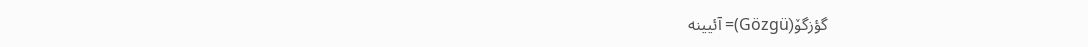گؤزگۆ(Gözgü)= آئیینه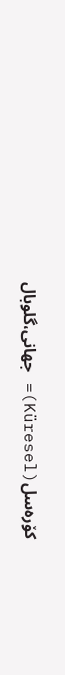کۆره‌سل(Küresel)= جهانی،گلوبال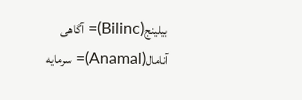بیلینج(Bilinc)= آگاهی
آنامال(Anamal)= سرمایه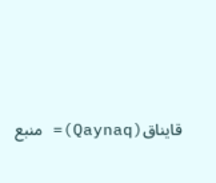قایناق(Qaynaq)= منبع